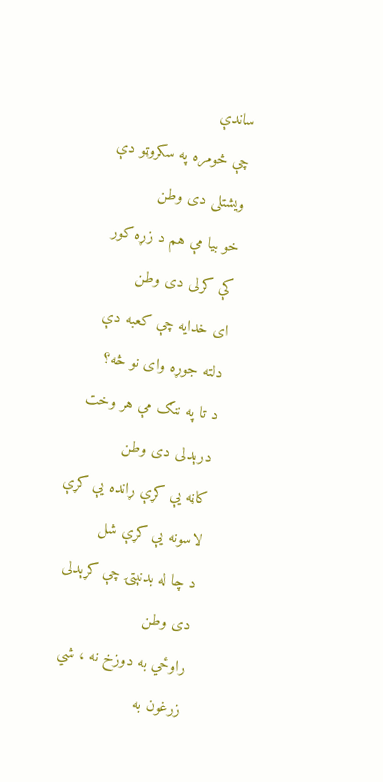ساندې
چې څومره په سکروټو دې ویشتلی دی وطن
خو بیا مې هم د زړه کور کې کرلی دی وطن
ای خدایه چې کعبه دې دلته جوړه وای نو څه؟
د تا په ننګ مې هر وخت درېدلی دی وطن
کاڼه یې کړې ړانده یې کړې لاسونه یې کړې شل
د چا له بدنېتۍ چې کړېدلی دی وطن
راوځي به دوزخ نه ، شي زرغون به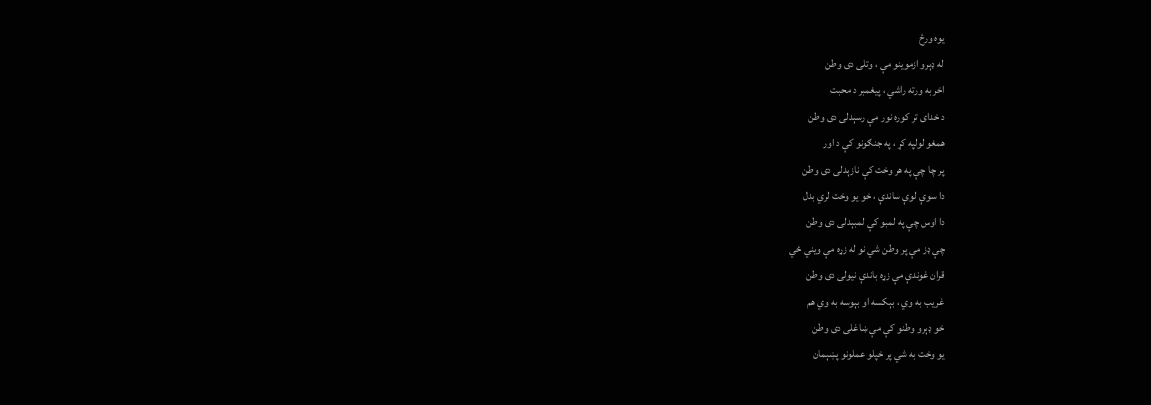یوه ورځ
له ډېرو ازموینو مې ، وتلی دی وطن
اخر به ورته راشي ، پیغمبر د محبت
د خدای تر کوره نور مې رسېدلی دی وطن
همغو لولپه کړ ، په جنګونو کې د اور
پر چا چې په هر وخت کې نازېدلی دی وطن
دا سوې لوې ساندې ، خو یو وخت لري بدل
دا اوس چې په لمبو کې لمبېدلی دی وطن
چې ډز مې پر وطن شي نو له زړه مې ویني ځي
قران غوندې مې زړه باندې نیولی دی وطن
غریب به وي ، بېکسه او بېوسه به وي هم
خو ډېرو وطنو کې مې ښاغلی دی وطن
یو وخت به شي پر خپلو عملونو پښېمان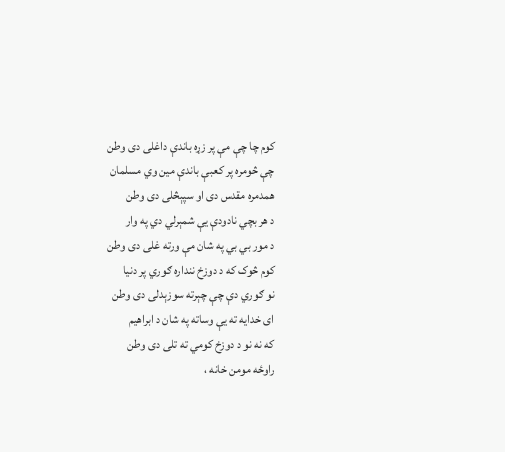کوم چا چې مې پر زړه باندې داغلی دی وطن
چې څومره پر کعبې باندې مین وي مسلمان
همدمره مقدس دی او سپېڅلی دی وطن
د هر بچي نادودې یې شمېرلي دي په وار
د مور بي بي په شان مې ورته غلی دی وطن
کوم څوک که د دوزخ ننداره ګوري پر دنیا
نو ګوري دې چې چېرته سوزېدلی دی وطن
ای خدایه ته یې وساته په شان د ابراهیم
که نه نو د دوزخ کومي ته تلی دی وطن
راوځه مومن خانه ،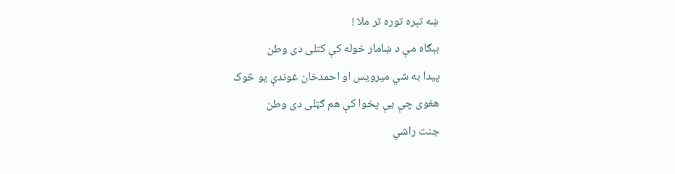ښه تېره توره تر ملا !
بېګاه مې د ښامار خوله کې کتلی دی وطن
پیدا به شي میرویس او احمدخان غوندې یو څوک
هغوی چې یې پخوا کې هم ګټلی دی وطن
جنت راشي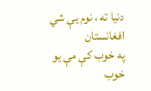دنیا ته ، نوم یې شي افغانستان
په خوب کې مې یو خوب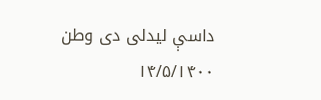داسې لیدلی دی وطن
۱۴/۵/۱۴۰۰